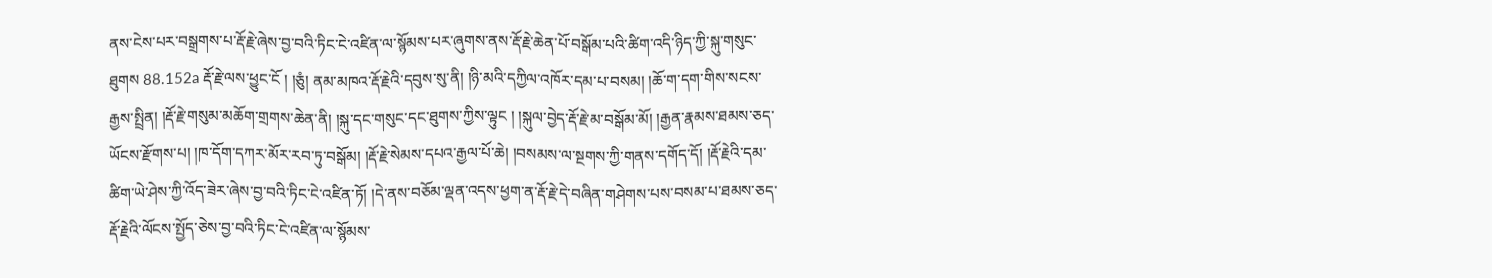ནས་ངེས་པར་བསྒྲགས་པ་རྡོ་རྗེ་ཞེས་བྱ་བའི་ཏིང་ངེ་འཛིན་ལ་སྙོམས་པར་ཞུགས་ནས་རྡོ་རྗེ་ཆེན་པོ་བསྒོམ་པའི་ཚིག་འདི་ཉིད་ཀྱི་སྐུ་གསུང་ཐུགས 88.152a རྡོ་རྗེ་ལས་ཕྱུང་ངོ ། །ཅུཾ། ནམ་མཁའ་རྡོ་རྗེའི་དབུས་སུ་ནི། །ཉི་མའི་དཀྱིལ་འཁོར་དམ་པ་བསམ། །ཆོ་ག་དག་གིས་སངས་རྒྱས་སྤྲིན། །རྡོ་རྗེ་གསུམ་མཆོག་གྲགས་ཆེན་ནི། །སྐུ་དང་གསུང་དང་ཐུགས་ཀྱིས་ལྟུང ། །སྐུལ་བྱེད་རྡོ་རྗེ་མ་བསྒོམ་མོ། །རྒྱན་རྣམས་ཐམས་ཅད་ཡོངས་རྫོགས་པ། །ཁ་དོག་དཀར་མོར་རབ་ཏུ་བསྒོམ། །རྡོ་རྗེ་སེམས་དཔའ་རྒྱལ་པོ་ཆེ། །བསམས་ལ་སྔགས་ཀྱི་གནས་དགོད་དོ། །རྡོ་རྗེའི་དམ་ཚིག་ཡེ་ཤེས་ཀྱི་འོད་ཟེར་ཞེས་བྱ་བའི་ཏིང་ངེ་འཛིན་ཏོ། །དེ་ནས་བཅོམ་ལྡན་འདས་ཕྱག་ན་རྡོ་རྗེ་དེ་བཞིན་གཤེགས་པས་བསམ་པ་ཐམས་ཅད་རྡོ་རྗེའི་ལོངས་སྤྱོད་ཅེས་བྱ་བའི་ཏིང་ངེ་འཛིན་ལ་སྙོམས་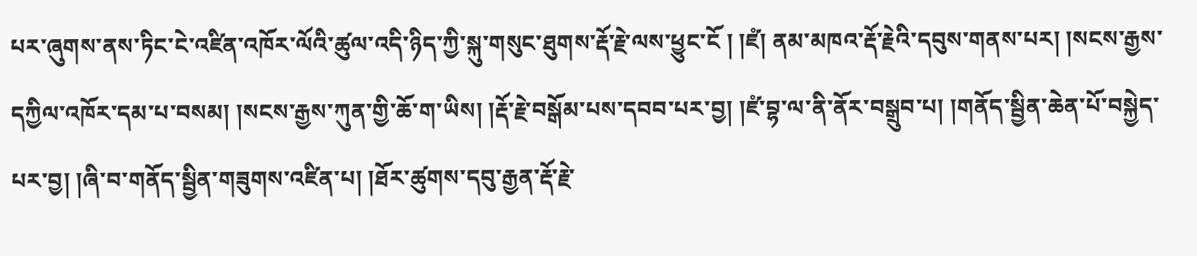པར་ཞུགས་ནས་ཏིང་ངེ་འཛིན་འཁོར་ལོའི་ཚུལ་འདི་ཉིད་ཀྱི་སྐུ་གསུང་ཐུགས་རྡོ་རྗེ་ལས་ཕྱུང་ངོ ། །ཛཾ། ནམ་མཁའ་རྡོ་རྗེའི་དབུས་གནས་པར། །སངས་རྒྱས་དཀྱིལ་འཁོར་དམ་པ་བསམ། །སངས་རྒྱས་ཀུན་གྱི་ཆོ་ག་ཡིས། །རྡོ་རྗེ་བསྒོམ་པས་དབབ་པར་བྱ། །ཛཾ་བྷ་ལ་ནི་ནོར་བསྒྲུབ་པ། །གནོད་སྦྱིན་ཆེན་པོ་བསྐྱེད་པར་བྱ། །ཞི་བ་གནོད་སྦྱིན་གཟུགས་འཛིན་པ། །ཐོར་ཚུགས་དབུ་རྒྱན་རྡོ་རྗེ་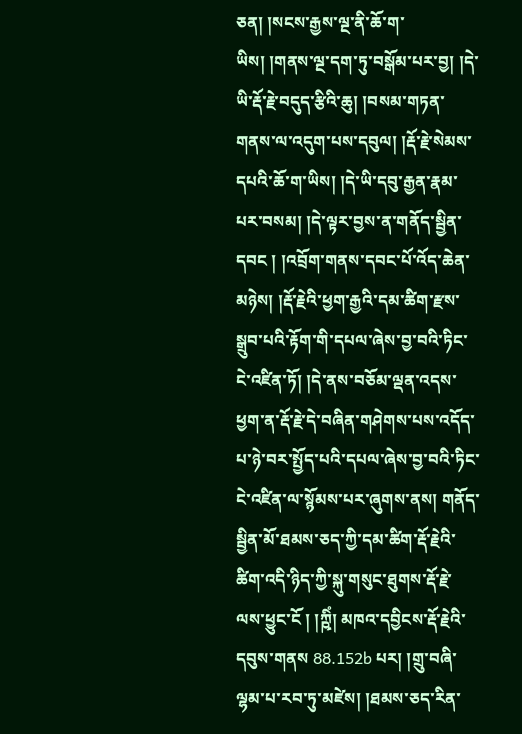ཅན། །སངས་རྒྱས་ལྔ་ནི་ཆོ་ག་ཡིས། །གནས་ལྔ་དག་ཏུ་བསྒོམ་པར་བྱ། །དེ་ཡི་རྡོ་རྗེ་བདུད་རྩིའི་ཆུ། །བསམ་གཏན་གནས་ལ་འདུག་པས་དབུལ། །རྡོ་རྗེ་སེམས་དཔའི་ཆོ་ག་ཡིས། །དེ་ཡི་དབུ་རྒྱན་རྣམ་པར་བསམ། །དེ་ལྟར་བྱས་ན་གནོད་སྦྱིན་དབང ། །འབྲོག་གནས་དབང་པོ་འོད་ཆེན་མཉེས། །རྡོ་རྗེའི་ཕྱག་རྒྱའི་དམ་ཚིག་རྫས་སྒྲུབ་པའི་རྟོག་གི་དཔལ་ཞེས་བྱ་བའི་ཏིང་ངེ་འཛིན་ཏོ། །དེ་ནས་བཅོམ་ལྡན་འདས་ཕྱག་ན་རྡོ་རྗེ་དེ་བཞིན་གཤེགས་པས་འདོད་པ་ཉེ་བར་སྤྱོད་པའི་དཔལ་ཞེས་བྱ་བའི་ཏིང་ངེ་འཛིན་ལ་སྙོམས་པར་ཞུགས་ནས། གནོད་སྦྱིན་མོ་ཐམས་ཅད་ཀྱི་དམ་ཚིག་རྡོ་རྗེའི་ཚིག་འདི་ཉིད་ཀྱི་སྐུ་གསུང་ཐུགས་རྡོ་རྗེ་ལས་ཕྱུང་ངོ ། །ཀྵིཾ། མཁའ་དབྱིངས་རྡོ་རྗེའི་དབུས་གནས 88.152b པར། །གྲུ་བཞི་ལྷམ་པ་རབ་ཏུ་མཛེས། །ཐམས་ཅད་རིན་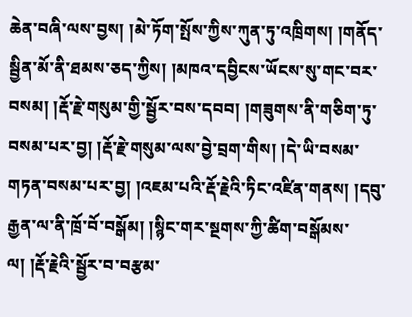ཆེན་བཞི་ལས་བྱས། །མེ་ཏོག་སྤོས་ཀྱིས་ཀུན་ཏུ་འཁྲིགས། །གནོད་སྦྱིན་མོ་ནི་ཐམས་ཅད་ཀྱིས། །མཁའ་དབྱིངས་ཡོངས་སུ་གང་བར་བསམ། །རྡོ་རྗེ་གསུམ་གྱི་སྦྱོར་བས་དབབ། །གཟུགས་ནི་གཅིག་ཏུ་བསམ་པར་བྱ། །རྡོ་རྗེ་གསུམ་ལས་བྱེ་བྲག་གིས། །དེ་ཡི་བསམ་གཏན་བསམ་པར་བྱ། །འཇམ་པའི་རྡོ་རྗེའི་ཏིང་འཛིན་གནས། །དབུ་རྒྱན་ལ་ནི་ཁྲོ་བོ་བསྒོམ། །སྙིང་གར་སྔགས་ཀྱི་ཚིག་བསྒོམས་ལ། །རྡོ་རྗེའི་སྦྱོར་བ་བརྩམ་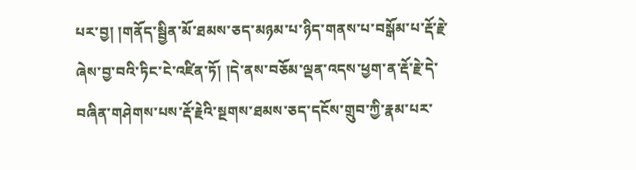པར་བྱ། །གནོད་སྦྱིན་མོ་ཐམས་ཅད་མཉམ་པ་ཉིད་གནས་པ་བསྒོམ་པ་རྡོ་རྗེ་ཞེས་བྱ་བའི་ཏིང་ངེ་འཛིན་ཏོ། །དེ་ནས་བཅོམ་ལྡན་འདས་ཕྱག་ན་རྡོ་རྗེ་དེ་བཞིན་གཤེགས་པས་རྡོ་རྗེའི་སྔགས་ཐམས་ཅད་དངོས་གྲུབ་ཀྱི་རྣམ་པར་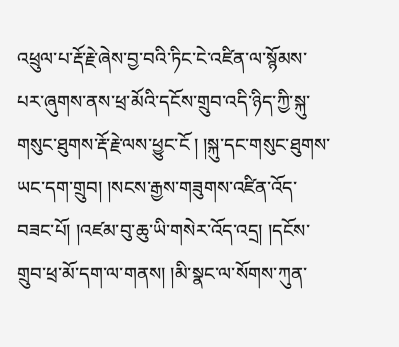འཕྲུལ་པ་རྡོ་རྗེ་ཞེས་བྱ་བའི་ཏིང་ངེ་འཛིན་ལ་སྙོམས་པར་ཞུགས་ནས་ཕྲ་མོའི་དངོས་གྲུབ་འདི་ཉིད་ཀྱི་སྐུ་གསུང་ཐུགས་རྡོ་རྗེ་ལས་ཕྱུང་ངོ ། །སྐུ་དང་གསུང་ཐུགས་ཡང་དག་གྲུབ། །སངས་རྒྱས་གཟུགས་འཛིན་འོད་བཟང་པོ། །འཛམ་བུ་ཆུ་ཡི་གསེར་འོད་འདྲ། །དངོས་གྲུབ་ཕྲ་མོ་དག་ལ་གནས། །མི་སྣང་ལ་སོགས་ཀུན་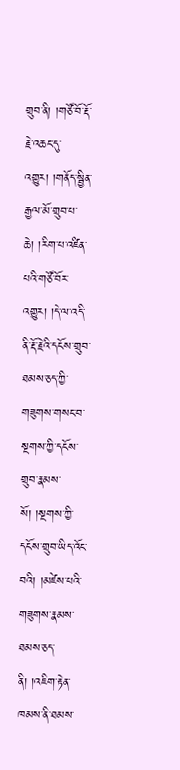གྲུབ་ནི། །གཙོ་བོ་རྡོ་རྗེ་འཆང་དུ་འགྱུར། །གནོད་སྦྱིན་རྒྱལ་མོ་གྲུབ་པ་ཆེ། །རིག་པ་འཛིན་པའི་གཙོ་བོར་འགྱུར། །དེ་ལ་འདི་ནི་རྡོ་རྗེའི་དངོས་གྲུབ་ཐམས་ཅད་ཀྱི་གཟུགས་གསང་བ་སྔགས་ཀྱི་དངོས་གྲུབ་རྣམས་སོ། །སྔགས་ཀྱི་དངོས་གྲུབ་ཡིད་འོང་བའི། །མཛེས་པའི་གཟུགས་རྣམས་ཐམས་ཅད་ནི། །འཇིག་རྟེན་ཁམས་ནི་ཐམས་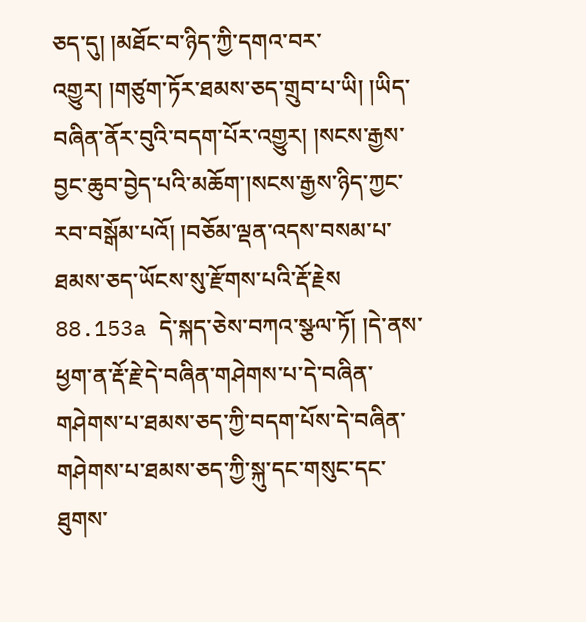ཅད་དུ། །མཐོང་བ་ཉིད་ཀྱི་དགའ་བར་འགྱུར། །གཙུག་ཏོར་ཐམས་ཅད་གྲུབ་པ་ཡི། །ཡིད་བཞིན་ནོར་བུའི་བདག་པོར་འགྱུར། །སངས་རྒྱས་བྱང་ཆུབ་བྱེད་པའི་མཆོག་།སངས་རྒྱས་ཉིད་ཀྱང་རབ་བསྒོམ་པའོ། །བཅོམ་ལྡན་འདས་བསམ་པ་ཐམས་ཅད་ཡོངས་སུ་རྫོགས་པའི་རྡོ་རྗེས 88.153a དེ་སྐད་ཅེས་བཀའ་སྩལ་ཏོ། །དེ་ནས་ཕྱག་ན་རྡོ་རྗེ་དེ་བཞིན་གཤེགས་པ་དེ་བཞིན་གཤེགས་པ་ཐམས་ཅད་ཀྱི་བདག་པོས་དེ་བཞིན་གཤེགས་པ་ཐམས་ཅད་ཀྱི་སྐུ་དང་གསུང་དང་ཐུགས་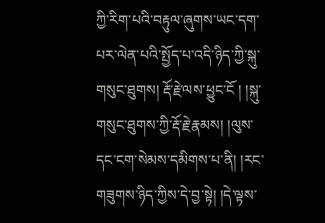ཀྱི་རིག་པའི་བརྟུལ་ཞུགས་ཡང་དག་པར་ལེན་པའི་སྤྱོད་པ་འདི་ཉིད་ཀྱི་སྐུ་གསུང་ཐུགས། རྡོ་རྗེ་ལས་ཕྱུང་ངོ ། །སྐུ་གསུང་ཐུགས་ཀྱི་རྡོ་རྗེ་རྣམས། །ལུས་དང་ངག་སེམས་དམིགས་པ་ནི། །རང་གཟུགས་ཉིད་ཀྱིས་དེ་བྱ་སྟེ། །དེ་ལྟས་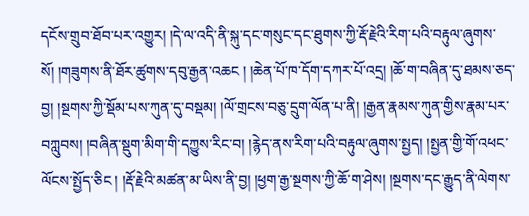དངོས་གྲུབ་ཐོབ་པར་འགྱུར། །དེ་ལ་འདི་ནི་སྐུ་དང་གསུང་དང་ཐུགས་ཀྱི་རྡོ་རྗེའི་རིག་པའི་བརྟུལ་ཞུགས་སོ། །གཟུགས་ནི་ཐོར་ཚུགས་དབུ་རྒྱན་འཆང ། །ཆེན་པོ་ཁ་དོག་དཀར་པོ་འདྲ། །ཆོ་ག་བཞིན་དུ་ཐམས་ཅད་བྱ། །སྔགས་ཀྱི་སྡོམ་པས་ཀུན་དུ་བསྡམ། །ལོ་གྲངས་བཅུ་དྲུག་ལོན་པ་ནི། །རྒྱན་རྣམས་ཀུན་གྱིས་རྣམ་པར་བཀླུབས། །བཞིན་སྡུག་མིག་གི་དཀྱུས་རིང་བ། །རྙེད་ནས་རིག་པའི་བརྟུལ་ཞུགས་སྤྱད། །སྤྱན་གྱི་གོ་འཕང་ལོངས་སྤྱོད་ཅིང ། །རྡོ་རྗེའི་མཚན་མ་ཡིས་ནི་བྱ། །ཕྱག་རྒྱ་སྔགས་ཀྱི་ཆོ་ག་ཤེས། །སྔགས་དང་རྒྱུད་ནི་ལེགས་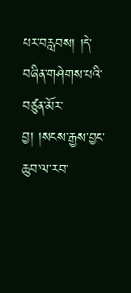པར་བརླབས། །དེ་བཞིན་གཤེགས་པའི་བཙུན་མོར་བྱ། །སངས་རྒྱས་བྱང་ཆུབ་ལ་རབ་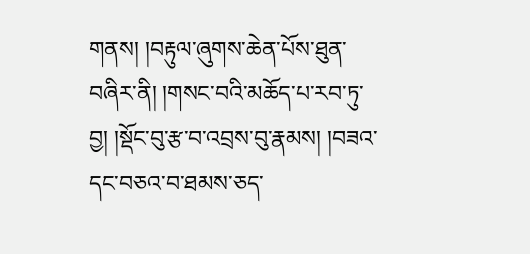གནས། །བརྟུལ་ཞུགས་ཆེན་པོས་ཐུན་བཞིར་ནི། །གསང་བའི་མཆོད་པ་རབ་ཏུ་བྱ། །སྡོང་བུ་རྩ་བ་འབྲས་བུ་རྣམས། །བཟའ་དང་བཅའ་བ་ཐམས་ཅད་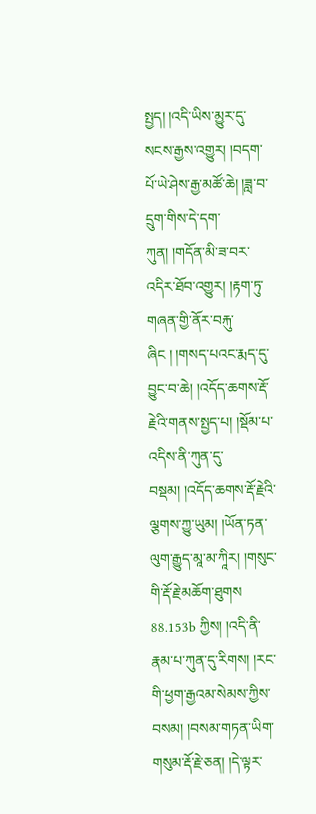སྤྱད། །འདི་ཡིས་མྱུར་དུ་སངས་རྒྱས་འགྱུར། །བདག་པོ་ཡེ་ཤེས་རྒྱ་མཚོ་ཆེ། །ཟླ་བ་དྲུག་གིས་དེ་དག་ཀུན། །གདོན་མི་ཟ་བར་འདིར་ཐོབ་འགྱུར། །རྟག་ཏུ་གཞན་གྱི་ནོར་བརྐུ་ཞིང ། །གསད་པའང་རྨད་དུ་བྱུང་བ་ཆེ། །འདོད་ཆགས་རྡོ་རྗེའི་གནས་སྤྱད་པ། །སྡོམ་པ་འདིས་ནི་ཀུན་དུ་བསྡམ། །འདོད་ཆགས་རྡོ་རྗེའི་ལྕགས་ཀྱུ་ཡུམ། །ཡོན་ཏན་ལུག་རྒྱུད་མཱ་མ་ཀཱིར། །གསུང་གི་རྡོ་རྗེ་མཆོག་ཐུགས 88.153b ཀྱིས། །འདི་ནི་རྣམ་པ་ཀུན་དུ་རིགས། །རང་གི་ཕྱག་རྒྱའམ་སེམས་ཀྱིས་བསམ། །བསམ་གཏན་ཡིག་གསུམ་རྡོ་རྗེ་ཅན། །དེ་ལྟར་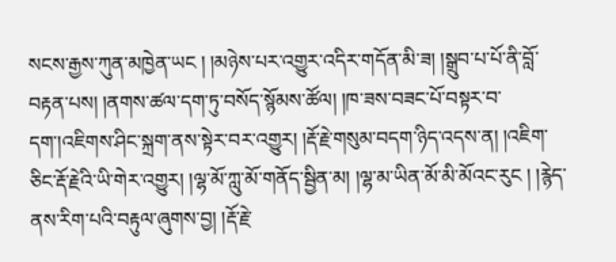སངས་རྒྱས་ཀུན་མཁྱེན་ཡང ། །མཉེས་པར་འགྱུར་འདིར་གདོན་མི་ཟ། །སྒྲུབ་པ་པོ་ནི་བློ་བརྟན་པས། །ནགས་ཚལ་དག་ཏུ་བསོད་སྙོམས་ཚོལ། །ཁ་ཟས་བཟང་པོ་བསྟར་བ་དག་།འཇིགས་ཤིང་སྐྲག་ནས་སྟེར་བར་འགྱུར། །རྡོ་རྗེ་གསུམ་བདག་ཉིད་འདས་ན། །འཇིག་ཅིང་རྡོ་རྗེའི་ཡི་གེར་འགྱུར། །ལྷ་མོ་ཀླུ་མོ་གནོད་སྦྱིན་མ། །ལྷ་མ་ཡིན་མོ་མི་མོའང་རུང ། །རྙེད་ནས་རིག་པའི་བརྟུལ་ཞུགས་བྱ། །རྡོ་རྗེ་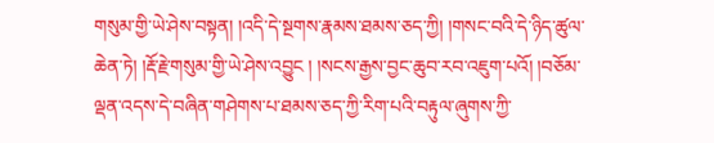གསུམ་གྱི་ཡེ་ཤེས་བསྟན། །འདི་དེ་སྔགས་རྣམས་ཐམས་ཅད་ཀྱི། །གསང་བའི་དེ་ཉིད་ཚུལ་ཆེན་ཏེ། །རྡོ་རྗེ་གསུམ་གྱི་ཡེ་ཤེས་འབྱུང ། །སངས་རྒྱས་བྱང་ཆུབ་རབ་འཇུག་པའོ། །བཅོམ་ལྡན་འདས་དེ་བཞིན་གཤེགས་པ་ཐམས་ཅད་ཀྱི་རིག་པའི་བརྟུལ་ཞུགས་ཀྱི་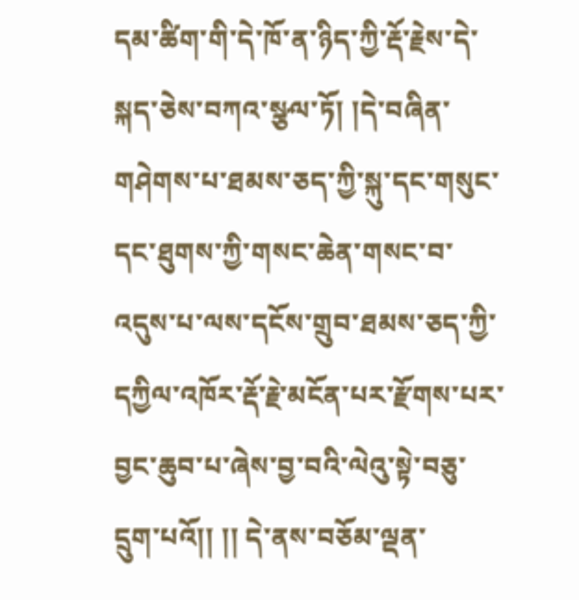དམ་ཚིག་གི་དེ་ཁོ་ན་ཉིད་ཀྱི་རྡོ་རྗེས་དེ་སྐད་ཅེས་བཀའ་སྩལ་ཏོ། །དེ་བཞིན་གཤེགས་པ་ཐམས་ཅད་ཀྱི་སྐུ་དང་གསུང་དང་ཐུགས་ཀྱི་གསང་ཆེན་གསང་བ་འདུས་པ་ལས་དངོས་གྲུབ་ཐམས་ཅད་ཀྱི་དཀྱིལ་འཁོར་རྡོ་རྗེ་མངོན་པར་རྫོགས་པར་བྱང་ཆུབ་པ་ཞེས་བྱ་བའི་ལེའུ་སྟེ་བཅུ་དྲུག་པའོ།། །། དེ་ནས་བཅོམ་ལྡན་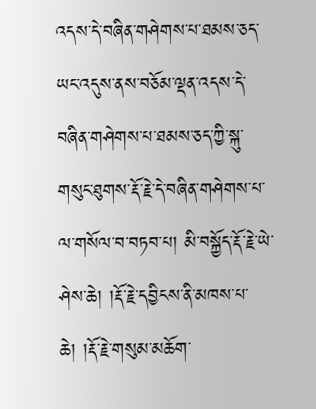འདས་དེ་བཞིན་གཤེགས་པ་ཐམས་ཅད་ཡང་འདུས་ནས་བཅོམ་ལྡན་འདས་དེ་བཞིན་གཤེགས་པ་ཐམས་ཅད་ཀྱི་སྐུ་གསུང་ཐུགས་རྡོ་རྗེ་དེ་བཞིན་གཤེགས་པ་ལ་གསོལ་བ་བཏབ་པ། མི་བསྐྱོད་རྡོ་རྗེ་ཡེ་ཤེས་ཆེ། །རྡོ་རྗེ་དབྱིངས་ནི་མཁས་པ་ཆེ། །རྡོ་རྗེ་གསུམ་མཆོག་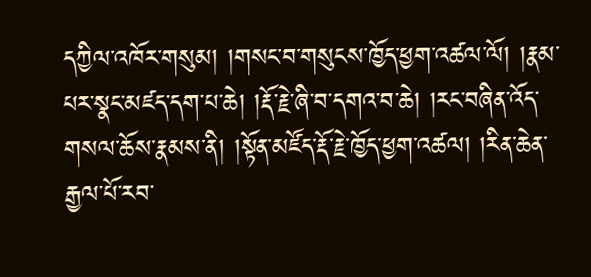དཀྱིལ་འཁོར་གསུམ། །གསང་བ་གསུངས་ཁྱོད་ཕྱག་འཚལ་ལོ། །རྣམ་པར་སྣང་མཛད་དག་པ་ཆེ། །རྡོ་རྗེ་ཞི་བ་དགའ་བ་ཆེ། །རང་བཞིན་འོད་གསལ་ཆོས་རྣམས་ནི། །སྟོན་མཛོད་རྡོ་རྗེ་ཁྱོད་ཕྱག་འཚལ། །རིན་ཆེན་རྒྱལ་པོ་རབ་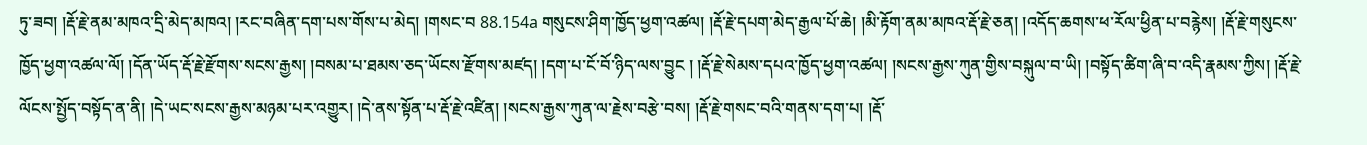ཏུ་ཟབ། །རྡོ་རྗེ་ནམ་མཁའ་དྲི་མེད་མཁའ། །རང་བཞིན་དག་པས་གོས་པ་མེད། །གསང་བ 88.154a གསུངས་ཤིག་ཁྱོད་ཕྱག་འཚལ། །རྡོ་རྗེ་དཔག་མེད་རྒྱལ་པོ་ཆེ། །མི་རྟོག་ནམ་མཁའ་རྡོ་རྗེ་ཅན། །འདོད་ཆགས་ཕ་རོལ་ཕྱིན་པ་བརྙེས། །རྡོ་རྗེ་གསུངས་ཁྱོད་ཕྱག་འཚལ་ལོ། །དོན་ཡོད་རྡོ་རྗེ་རྫོགས་སངས་རྒྱས། །བསམ་པ་ཐམས་ཅད་ཡོངས་རྫོགས་མཛད། །དག་པ་ངོ་བོ་ཉིད་ལས་བྱུང ། །རྡོ་རྗེ་སེམས་དཔའ་ཁྱོད་ཕྱག་འཚལ། །སངས་རྒྱས་ཀུན་གྱིས་བསྐུལ་བ་ཡི། །བསྟོད་ཚིག་ཞི་བ་འདི་རྣམས་ཀྱིས། །རྡོ་རྗེ་ལོངས་སྤྱོད་བསྟོད་ན་ནི། །དེ་ཡང་སངས་རྒྱས་མཉམ་པར་འགྱུར། །དེ་ནས་སྟོན་པ་རྡོ་རྗེ་འཛིན། །སངས་རྒྱས་ཀུན་ལ་རྗེས་བརྩེ་བས། །རྡོ་རྗེ་གསང་བའི་གནས་དག་པ། །རྡོ་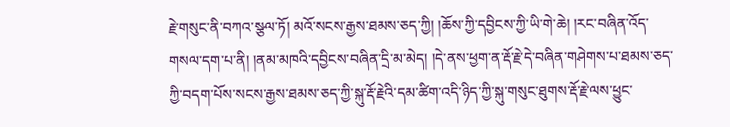རྗེ་གསུང་ནི་བཀའ་སྩལ་ཏོ། མའོ་སངས་རྒྱས་ཐམས་ཅད་ཀྱི། །ཆོས་ཀྱི་དབྱིངས་ཀྱི་ཡི་གེ་ཆེ། །རང་བཞིན་འོད་གསལ་དག་པ་ནི། །ནམ་མཁའི་དབྱིངས་བཞིན་དྲི་མ་མེད། །དེ་ནས་ཕྱག་ན་རྡོ་རྗེ་དེ་བཞིན་གཤེགས་པ་ཐམས་ཅད་ཀྱི་བདག་པོས་སངས་རྒྱས་ཐམས་ཅད་ཀྱི་སྐུ་རྡོ་རྗེའི་དམ་ཚིག་འདི་ཉིད་ཀྱི་སྐུ་གསུང་ཐུགས་རྡོ་རྗེ་ལས་ཕྱུང་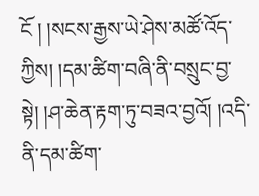ངོ ། །སངས་རྒྱས་ཡེ་ཤེས་མཚོ་འོད་ཀྱིས། །དམ་ཚིག་བཞི་ནི་བསྲུང་བྱ་སྟེ། །ཤ་ཆེན་རྟག་ཏུ་བཟའ་བྱའོ། །འདི་ནི་དམ་ཚིག་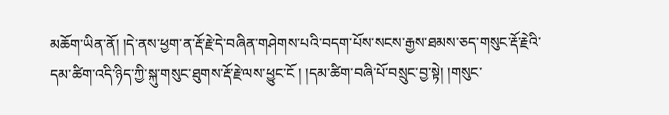མཆོག་ཡིན་ནོ། །དེ་ནས་ཕྱག་ན་རྡོ་རྗེ་དེ་བཞིན་གཤེགས་པའི་བདག་པོས་སངས་རྒྱས་ཐམས་ཅད་གསུང་རྡོ་རྗེའི་དམ་ཚིག་འདི་ཉིད་ཀྱི་སྐུ་གསུང་ཐུགས་རྡོ་རྗེ་ལས་ཕྱུང་ངོ ། །དམ་ཚིག་བཞི་པོ་བསྲུང་བྱ་སྟེ། །གསུང་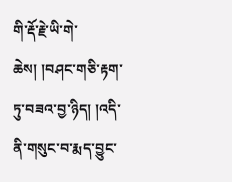གི་རྡོ་རྗེ་ཡི་གེ་ཆེས། །བཤང་གཅི་རྟག་ཏུ་བཟའ་བྱ་ཉིད། །འདི་ནི་གསུང་བ་རྨད་བྱུང་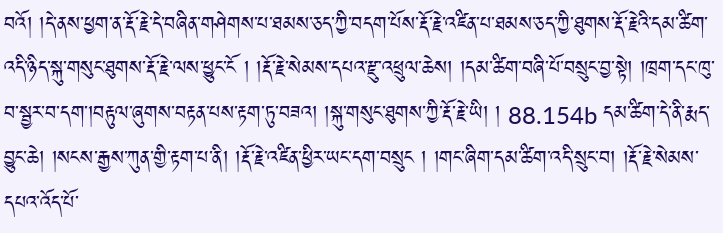བའོ། །དེ་ནས་ཕྱག་ན་རྡོ་རྗེ་དེ་བཞིན་གཤེགས་པ་ཐམས་ཅད་ཀྱི་བདག་པོས་རྡོ་རྗེ་འཛིན་པ་ཐམས་ཅད་ཀྱི་ཐུགས་རྡོ་རྗེའི་དམ་ཚིག་འདི་ཉིད་སྐུ་གསུང་ཐུགས་རྡོ་རྗེ་ལས་ཕྱུང་ངོ ། །རྡོ་རྗེ་སེམས་དཔའ་རྫུ་འཕྲུལ་ཆེས། །དམ་ཚིག་བཞི་པོ་བསྲུང་བྱ་སྟེ། །ཁྲག་དང་ཁུ་བ་སྦྱར་བ་དག་།བརྟུལ་ཞུགས་བརྟན་པས་རྟག་ཏུ་བཟའ། །སྐུ་གསུང་ཐུགས་ཀྱི་རྡོ་རྗེ་ཡི། ། 88.154b དམ་ཚིག་དེ་ནི་རྨད་བྱུང་ཆེ། །སངས་རྒྱས་ཀུན་གྱི་རྟག་པ་ནི། །རྡོ་རྗེ་འཛིན་ཕྱིར་ཡང་དག་བསྲུང ། །གང་ཞིག་དམ་ཚིག་འདི་སྲུང་བ། །རྡོ་རྗེ་སེམས་དཔའ་འོད་པོ་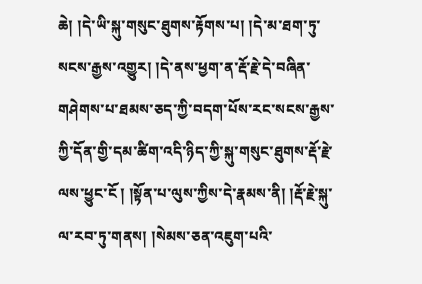ཆེ། །དེ་ཡི་སྐུ་གསུང་ཐུགས་རྟོགས་པ། །དེ་མ་ཐག་ཏུ་སངས་རྒྱས་འགྱུར། །དེ་ནས་ཕྱག་ན་རྡོ་རྗེ་དེ་བཞིན་གཤེགས་པ་ཐམས་ཅད་ཀྱི་བདག་པོས་རང་སངས་རྒྱས་ཀྱི་དོན་གྱི་དམ་ཚིག་འདི་ཉིད་ཀྱི་སྐུ་གསུང་ཐུགས་རྡོ་རྗེ་ལས་ཕྱུང་ངོ ། །སྟོན་པ་ལུས་ཀྱིས་དེ་རྣམས་ནི། །རྡོ་རྗེ་སྐུ་ལ་རབ་ཏུ་གནས། །སེམས་ཅན་འཇུག་པའི་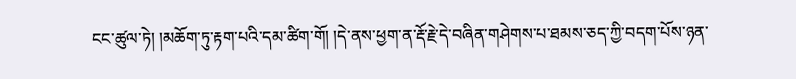ངང་ཚུལ་ཏེ། །མཆོག་ཏུ་རྟག་པའི་དམ་ཚིག་གོ། །དེ་ནས་ཕྱག་ན་རྡོ་རྗེ་དེ་བཞིན་གཤེགས་པ་ཐམས་ཅད་ཀྱི་བདག་པོས་ཉན་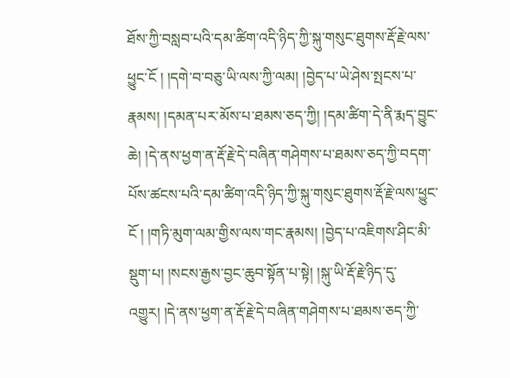ཐོས་ཀྱི་བསླབ་པའི་དམ་ཚིག་འདི་ཉིད་ཀྱི་སྐུ་གསུང་ཐུགས་རྡོ་རྗེ་ལས་ཕྱུང་ངོ ། །དགེ་བ་བཅུ་ཡི་ལས་ཀྱི་ལམ། །བྱེད་པ་ཡེ་ཤེས་སྤངས་པ་རྣམས། །དམན་པར་མོས་པ་ཐམས་ཅད་ཀྱི། །དམ་ཚིག་དེ་ནི་རྨད་བྱུང་ཆེ། །དེ་ནས་ཕྱག་ན་རྡོ་རྗེ་དེ་བཞིན་གཤེགས་པ་ཐམས་ཅད་ཀྱི་བདག་པོས་ཚངས་པའི་དམ་ཚིག་འདི་ཉིད་ཀྱི་སྐུ་གསུང་ཐུགས་རྡོ་རྗེ་ལས་ཕྱུང་ངོ ། །གཏི་མུག་ལམ་གྱིས་ལས་གང་རྣམས། །བྱེད་པ་འཇིགས་ཤིང་མི་སྡུག་པ། །སངས་རྒྱས་བྱང་ཆུབ་སྟོན་པ་སྟེ། །སྐུ་ཡི་རྡོ་རྗེ་ཉིད་དུ་འགྱུར། །དེ་ནས་ཕྱག་ན་རྡོ་རྗེ་དེ་བཞིན་གཤེགས་པ་ཐམས་ཅད་ཀྱི་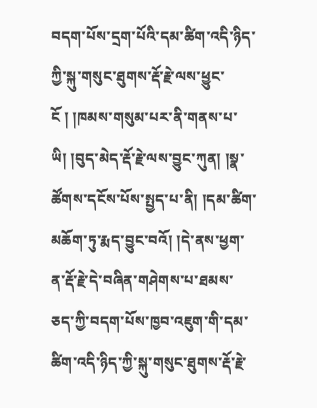བདག་པོས་དྲག་པོའི་དམ་ཚིག་འདི་ཉིད་ཀྱི་སྐུ་གསུང་ཐུགས་རྡོ་རྗེ་ལས་ཕྱུང་ངོ ། །ཁམས་གསུམ་པར་ནི་གནས་པ་ཡི། །བུད་མེད་རྡོ་རྗེ་ལས་བྱུང་ཀུན། །སྣ་ཚོགས་དངོས་པོས་སྤྱད་པ་ནི། །དམ་ཚིག་མཆོག་ཏུ་རྨད་བྱུང་བའོ། །དེ་ནས་ཕྱག་ན་རྡོ་རྗེ་དེ་བཞིན་གཤེགས་པ་ཐམས་ཅད་ཀྱི་བདག་པོས་ཁྱབ་འཇུག་གི་དམ་ཚིག་འདི་ཉིད་ཀྱི་སྐུ་གསུང་ཐུགས་རྡོ་རྗེ་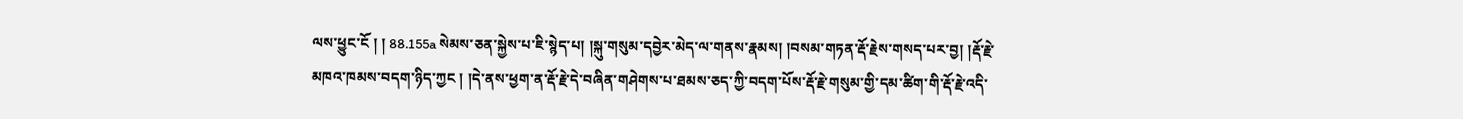ལས་ཕྱུང་ངོ ། ། 88.155a སེམས་ཅན་སྐྱེས་པ་ཇི་སྙེད་པ། །སྐུ་གསུམ་དབྱེར་མེད་ལ་གནས་རྣམས། །བསམ་གཏན་རྡོ་རྗེས་གསད་པར་བྱ། །རྡོ་རྗེ་མཁའ་ཁམས་བདག་ཉིད་ཀྱང ། །དེ་ནས་ཕྱག་ན་རྡོ་རྗེ་དེ་བཞིན་གཤེགས་པ་ཐམས་ཅད་ཀྱི་བདག་པོས་རྡོ་རྗེ་གསུམ་གྱི་དམ་ཚིག་གི་རྡོ་རྗེ་འདི་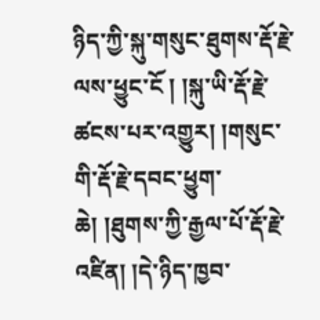ཉིད་ཀྱི་སྐུ་གསུང་ཐུགས་རྡོ་རྗེ་ལས་ཕྱུང་ངོ ། །སྐུ་ཡི་རྡོ་རྗེ་ཚངས་པར་འགྱུར། །གསུང་གི་རྡོ་རྗེ་དབང་ཕྱུག་ཆེ། །ཐུགས་ཀྱི་རྒྱལ་པོ་རྡོ་རྗེ་འཛིན། །དེ་ཉིད་ཁྱབ་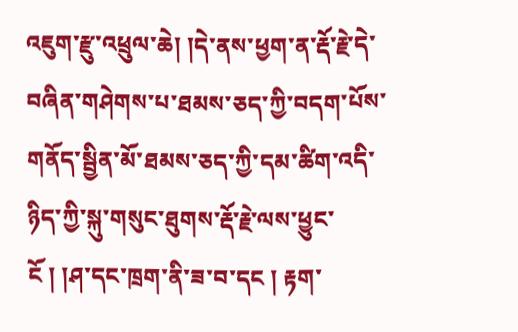འཇུག་རྫུ་འཕྲུལ་ཆེ། །དེ་ནས་ཕྱག་ན་རྡོ་རྗེ་དེ་བཞིན་གཤེགས་པ་ཐམས་ཅད་ཀྱི་བདག་པོས་གནོད་སྦྱིན་མོ་ཐམས་ཅད་ཀྱི་དམ་ཚིག་འདི་ཉིད་ཀྱི་སྐུ་གསུང་ཐུགས་རྡོ་རྗེ་ལས་ཕྱུང་ངོ ། །ཤ་དང་ཁྲག་ནི་ཟ་བ་དང ། རྟག་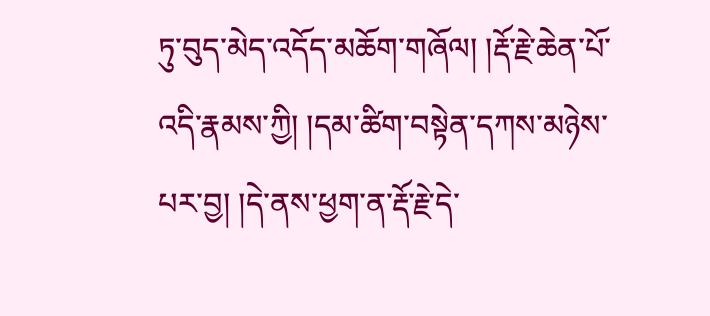ཏུ་བུད་མེད་འདོད་མཆོག་གཞོལ། །རྡོ་རྗེ་ཆེན་པོ་འདི་རྣམས་ཀྱི། །དམ་ཚིག་བསྟེན་དཀས་མཉེས་པར་བྱ། །དེ་ནས་ཕྱག་ན་རྡོ་རྗེ་དེ་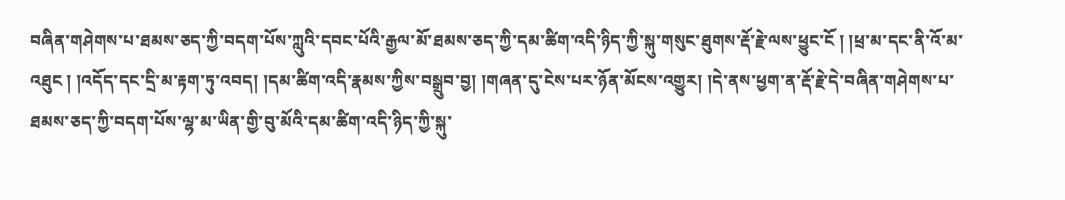བཞིན་གཤེགས་པ་ཐམས་ཅད་ཀྱི་བདག་པོས་ཀླུའི་དབང་པོའི་རྒྱལ་མོ་ཐམས་ཅད་ཀྱི་དམ་ཚིག་འདི་ཉིད་ཀྱི་སྐུ་གསུང་ཐུགས་རྡོ་རྗེ་ལས་ཕྱུང་ངོ ། །ཕྲ་མ་དང་ནི་འོ་མ་འཐུང ། །འདོད་དང་དྲི་མ་རྟག་ཏུ་འབད། །དམ་ཚིག་འདི་རྣམས་ཀྱིས་བསྒྲུབ་བྱ། །གཞན་དུ་ངེས་པར་ཉོན་མོངས་འགྱུར། །དེ་ནས་ཕྱག་ན་རྡོ་རྗེ་དེ་བཞིན་གཤེགས་པ་ཐམས་ཅད་ཀྱི་བདག་པོས་ལྷ་མ་ཡིན་གྱི་བུ་མོའི་དམ་ཚིག་འདི་ཉིད་ཀྱི་སྐུ་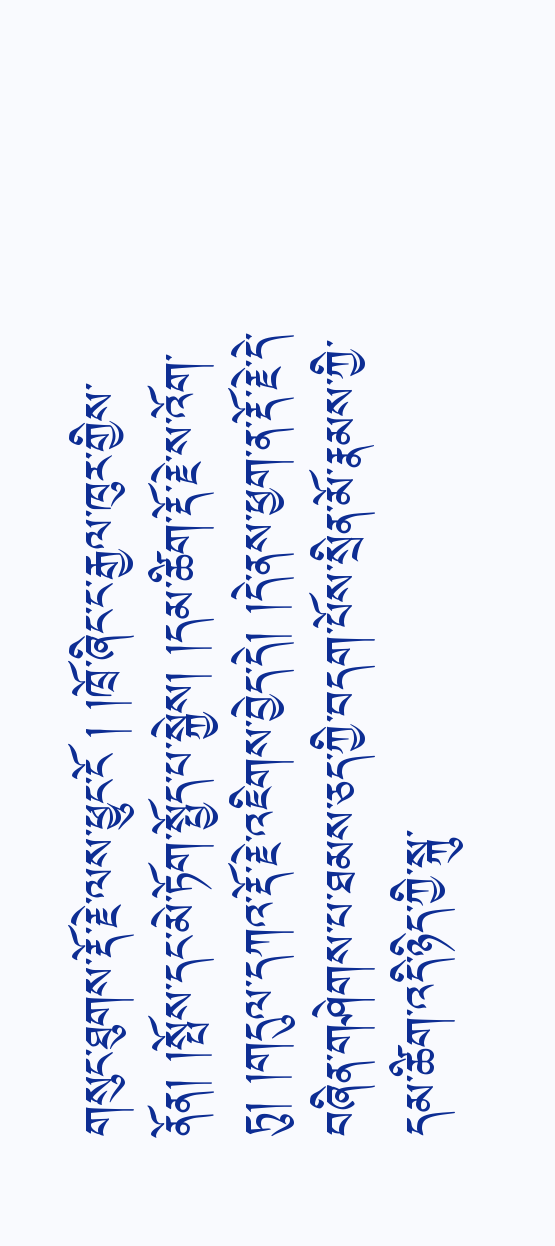གསུང་ཐུགས་རྡོ་རྗེ་ལས་ཕྱུང་ངོ ། །ཁྲོ་ཞིང་ང་རྒྱལ་ཁུར་གྱིས་ནོན། །སྤོས་དང་མེ་ཏོག་སྤྱོད་པ་སྐྱེས། །དམ་ཚིག་རྡོ་རྗེ་ས་འོག་ཏུ། །གདུལ་དཀའ་རྡོ་རྗེ་འཇིགས་བྱེད་དེ། །དེ་ནས་ཕྱག་ན་རྡོ་རྗེ་དེ་བཞིན་གཤེགས་པ་ཐམས་ཅད་ཀྱི་བདག་པོས་སྲིན་མོ་རྣམས་ཀྱི་དམ་ཚིག་འདི་ཉིད་ཀྱི་སྐུ་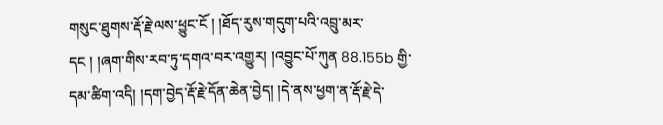གསུང་ཐུགས་རྡོ་རྗེ་ལས་ཕྱུང་ངོ ། །ཐོད་རུས་གདུག་པའི་འབྲུ་མར་དང ། །ཞག་གིས་རབ་ཏུ་དགའ་བར་འགྱུར། །འབྱུང་པོ་ཀུན 88.155b གྱི་དམ་ཚིག་འདི། །དག་བྱེད་རྡོ་རྗེ་དོན་ཆེན་བྱེད། །དེ་ནས་ཕྱག་ན་རྡོ་རྗེ་དེ་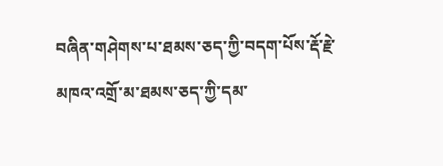བཞིན་གཤེགས་པ་ཐམས་ཅད་ཀྱི་བདག་པོས་རྡོ་རྗེ་མཁའ་འགྲོ་མ་ཐམས་ཅད་ཀྱི་དམ་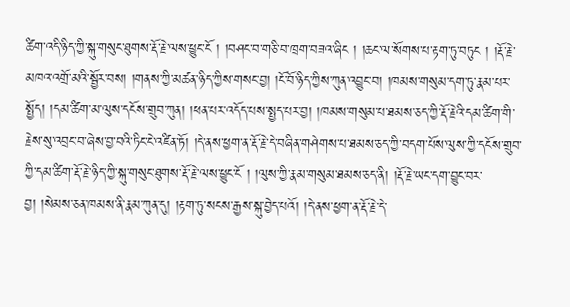ཚིག་འདི་ཉིད་ཀྱི་སྐུ་གསུང་ཐུགས་རྡོ་རྗེ་ལས་ཕྱུང་ངོ ། །བཤང་བ་གཅི་བ་ཁྲག་བཟའ་ཞིང ། །ཆང་ལ་སོགས་པ་རྟག་ཏུ་བཏུང ། །རྡོ་རྗེ་མཁའ་འགྲོ་མའི་སྦྱོར་བས། །གནས་ཀྱི་མཚན་ཉིད་ཀྱིས་གསང་བྱ། །ངོ་བོ་ཉིད་ཀྱིས་ཀུན་འབྱུང་བ། །ཁམས་གསུམ་དག་ཏུ་རྣམ་པར་སྤྱོད། །དམ་ཚིག་མ་ལུས་དངོས་གྲུབ་ཀུན། །ཕན་པར་འདོད་པས་སྤྱད་པར་བྱ། །ཁམས་གསུམ་པ་ཐམས་ཅད་ཀྱི་རྡོ་རྗེའི་དམ་ཚིག་གི་རྗེས་སུ་འབྲང་བ་ཞེས་བྱ་བའི་ཏིང་ངེ་འཛིན་ཏོ། །དེ་ནས་ཕྱག་ན་རྡོ་རྗེ་དེ་བཞིན་གཤེགས་པ་ཐམས་ཅད་ཀྱི་བདག་པོས་ལུས་ཀྱི་དངོས་གྲུབ་ཀྱི་དམ་ཚིག་རྡོ་རྗེ་ཉིད་ཀྱི་སྐུ་གསུང་ཐུགས་རྡོ་རྗེ་ལས་ཕྱུང་ངོ ། །ལུས་ཀྱི་རྣམ་གསུམ་ཐམས་ཅད་ནི། །རྡོ་རྗེ་ཡང་དག་བྱུང་བར་བྱ། །སེམས་ཅན་ཁམས་ནི་རྣམ་ཀུན་དུ། །རྟག་ཏུ་སངས་རྒྱས་སྐུ་བྱེད་པའོ། །དེ་ནས་ཕྱག་ན་རྡོ་རྗེ་དེ་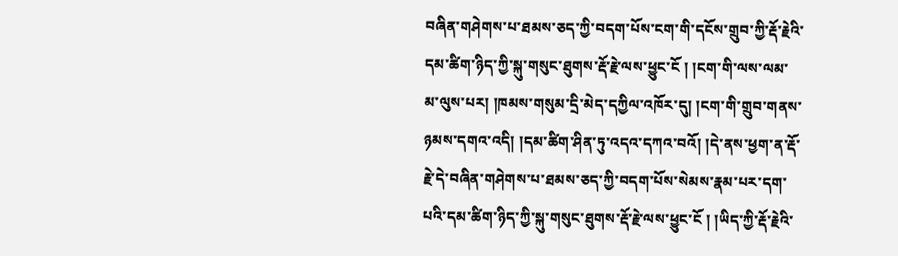བཞིན་གཤེགས་པ་ཐམས་ཅད་ཀྱི་བདག་པོས་ངག་གི་དངོས་གྲུབ་ཀྱི་རྡོ་རྗེའི་དམ་ཚིག་ཉིད་ཀྱི་སྐུ་གསུང་ཐུགས་རྡོ་རྗེ་ལས་ཕྱུང་ངོ ། །ངག་གི་ལས་ལམ་མ་ལུས་པར། །ཁམས་གསུམ་དྲི་མེད་དཀྱིལ་འཁོར་དུ། །ངག་གི་གྲུབ་གནས་ཉམས་དགའ་འདི། །དམ་ཚིག་ཤིན་ཏུ་འདའ་དཀའ་བའོ། །དེ་ནས་ཕྱག་ན་རྡོ་རྗེ་དེ་བཞིན་གཤེགས་པ་ཐམས་ཅད་ཀྱི་བདག་པོས་སེམས་རྣམ་པར་དག་པའི་དམ་ཚིག་ཉིད་ཀྱི་སྐུ་གསུང་ཐུགས་རྡོ་རྗེ་ལས་ཕྱུང་ངོ ། །ཡིད་ཀྱི་རྡོ་རྗེའི་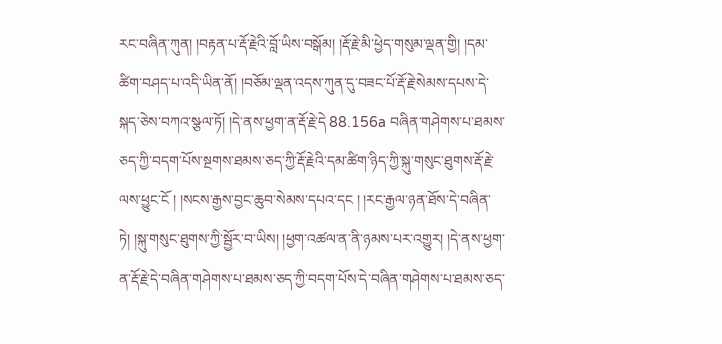རང་བཞིན་ཀུན། །བརྟན་པ་རྡོ་རྗེའི་བློ་ཡིས་བསྒོམ། །རྡོ་རྗེ་མི་ཕྱེད་གསུམ་ལྡན་གྱི། །དམ་ཚིག་བཤད་པ་འདི་ཡིན་ནོ། །བཅོམ་ལྡན་འདས་ཀུན་དུ་བཟང་པོ་རྡོ་རྗེ་སེམས་དཔས་དེ་སྐད་ཅེས་བཀའ་སྩལ་ཏོ། །དེ་ནས་ཕྱག་ན་རྡོ་རྗེ་དེ 88.156a བཞིན་གཤེགས་པ་ཐམས་ཅད་ཀྱི་བདག་པོས་སྔགས་ཐམས་ཅད་ཀྱི་རྡོ་རྗེའི་དམ་ཚིག་ཉིད་ཀྱི་སྐུ་གསུང་ཐུགས་རྡོ་རྗེ་ལས་ཕྱུང་ངོ ། །སངས་རྒྱས་བྱང་ཆུབ་སེམས་དཔའ་དང ། །རང་རྒྱལ་ཉན་ཐོས་དེ་བཞིན་ཏེ། །སྐུ་གསུང་ཐུགས་ཀྱི་སྦྱོར་བ་ཡིས། །ཕྱག་འཚལ་ན་ནི་ཉམས་པར་འགྱུར། །དེ་ནས་ཕྱག་ན་རྡོ་རྗེ་དེ་བཞིན་གཤེགས་པ་ཐམས་ཅད་ཀྱི་བདག་པོས་དེ་བཞིན་གཤེགས་པ་ཐམས་ཅད་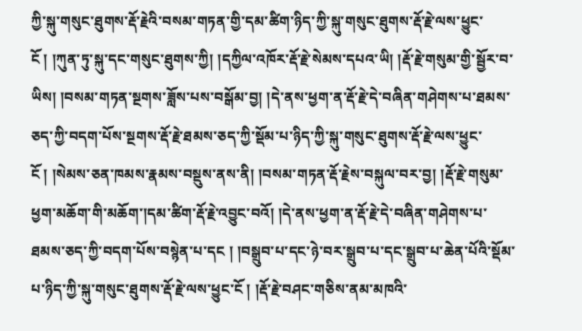ཀྱི་སྐུ་གསུང་ཐུགས་རྡོ་རྗེའི་བསམ་གཏན་གྱི་དམ་ཚིག་ཉིད་ཀྱི་སྐུ་གསུང་ཐུགས་རྡོ་རྗེ་ལས་ཕྱུང་ངོ ། །ཀུན་ཏུ་སྐུ་དང་གསུང་ཐུགས་ཀྱི། །དཀྱིལ་འཁོར་རྡོ་རྗེ་སེམས་དཔའ་ཡི། །རྡོ་རྗེ་གསུམ་གྱི་སྦྱོར་བ་ཡིས། །བསམ་གཏན་སྔགས་ཟློས་པས་བསྒོམ་བྱ། །དེ་ནས་ཕྱག་ན་རྡོ་རྗེ་དེ་བཞིན་གཤེགས་པ་ཐམས་ཅད་ཀྱི་བདག་པོས་སྔགས་རྡོ་རྗེ་ཐམས་ཅད་ཀྱི་སྡོམ་པ་ཉིད་ཀྱི་སྐུ་གསུང་ཐུགས་རྡོ་རྗེ་ལས་ཕྱུང་ངོ ། །སེམས་ཅན་ཁམས་རྣམས་བསྡུས་ནས་ནི། །བསམ་གཏན་རྡོ་རྗེས་བསྐུལ་བར་བྱ། །རྡོ་རྗེ་གསུམ་ཕྱག་མཆོག་གི་མཆོག་།དམ་ཚིག་རྡོ་རྗེ་འབྱུང་བའོ། །དེ་ནས་ཕྱག་ན་རྡོ་རྗེ་དེ་བཞིན་གཤེགས་པ་ཐམས་ཅད་ཀྱི་བདག་པོས་བསྙེན་པ་དང ། །བསྒྲུབ་པ་དང་ཉེ་བར་སྒྲུབ་པ་དང་སྒྲུབ་པ་ཆེན་པོའི་སྡོམ་པ་ཉིད་ཀྱི་སྐུ་གསུང་ཐུགས་རྡོ་རྗེ་ལས་ཕྱུང་ངོ ། །རྡོ་རྗེ་བཤང་གཅིས་ནམ་མཁའི་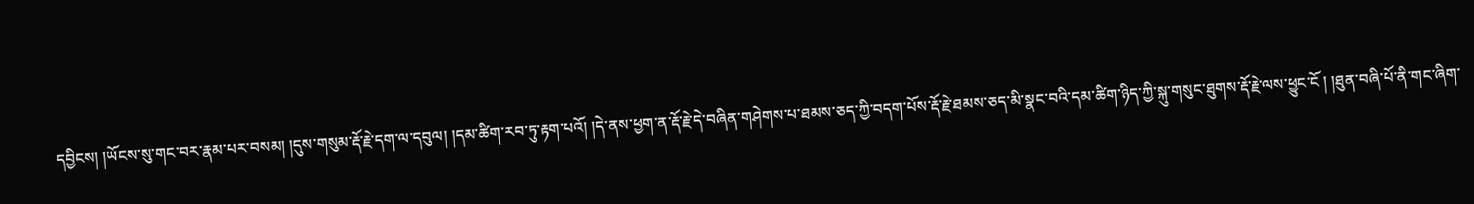དབྱིངས། །ཡོངས་སུ་གང་བར་རྣམ་པར་བསམ། །དུས་གསུམ་རྡོ་རྗེ་དག་ལ་དབུལ། །དམ་ཚིག་རབ་ཏུ་རྟག་པའོ། །དེ་ནས་ཕྱག་ན་རྡོ་རྗེ་དེ་བཞིན་གཤེགས་པ་ཐམས་ཅད་ཀྱི་བདག་པོས་རྡོ་རྗེ་ཐམས་ཅད་མི་སྣང་བའི་དམ་ཚིག་ཉིད་ཀྱི་སྐུ་གསུང་ཐུགས་རྡོ་རྗེ་ལས་ཕྱུང་ངོ ། །ཐུན་བཞི་པོ་ནི་གང་ཞིག་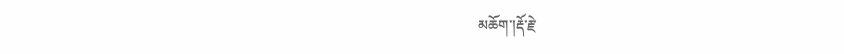མཆོག་།རྡོ་རྗེ་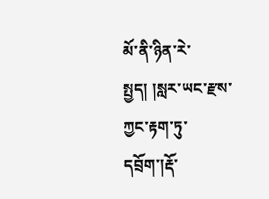མོ་ནི་ཉིན་རེ་སྤྱད། །སླར་ཡང་རྫས་ཀྱང་རྟག་ཏུ་དབྲོག་།རྡོ་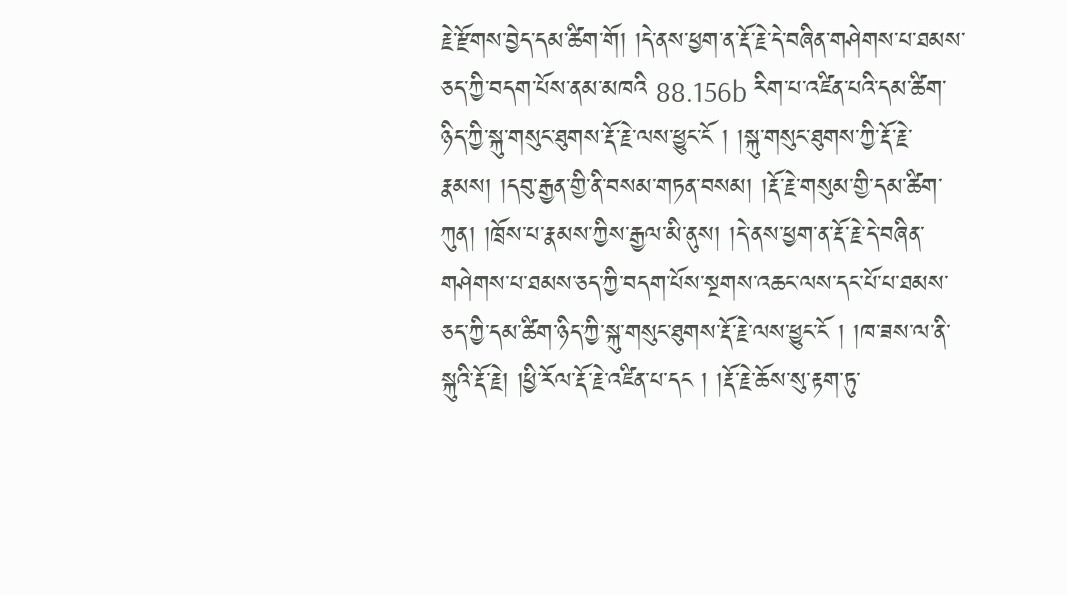རྗེ་རྫོགས་བྱེད་དམ་ཚིག་གོ། །དེ་ནས་ཕྱག་ན་རྡོ་རྗེ་དེ་བཞིན་གཤེགས་པ་ཐམས་ཅད་ཀྱི་བདག་པོས་ནམ་མཁའི 88.156b རིག་པ་འཛིན་པའི་དམ་ཚིག་ཉིད་ཀྱི་སྐུ་གསུང་ཐུགས་རྡོ་རྗེ་ལས་ཕྱུང་ངོ ། །སྐུ་གསུང་ཐུགས་ཀྱི་རྡོ་རྗེ་རྣམས། །དབུ་རྒྱན་གྱི་ནི་བསམ་གཏན་བསམ། །རྡོ་རྗེ་གསུམ་གྱི་དམ་ཚིག་ཀུན། །ཁྲོས་པ་རྣམས་ཀྱིས་རྒྱལ་མི་ནུས། །དེ་ནས་ཕྱག་ན་རྡོ་རྗེ་དེ་བཞིན་གཤེགས་པ་ཐམས་ཅད་ཀྱི་བདག་པོས་སྔགས་འཆང་ལས་དང་པོ་པ་ཐམས་ཅད་ཀྱི་དམ་ཚིག་ཉིད་ཀྱི་སྐུ་གསུང་ཐུགས་རྡོ་རྗེ་ལས་ཕྱུང་ངོ ། །ཁ་ཟས་ལ་ནི་སྐུའི་རྡོ་རྗེ། །ཕྱི་རོལ་རྡོ་རྗེ་འཛིན་པ་དང ། །རྡོ་རྗེ་ཆོས་སུ་རྟག་ཏུ་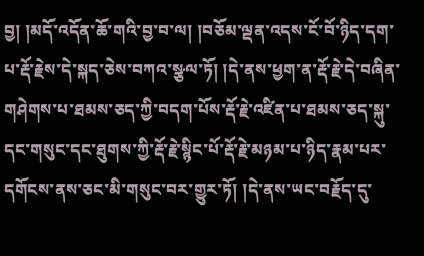བྱ། །མདོ་འདོན་ཆོ་གའི་བྱ་བ་ལ། །བཅོམ་ལྡན་འདས་ངོ་བོ་ཉིད་དག་པ་རྡོ་རྗེས་དེ་སྐད་ཅེས་བཀའ་སྩལ་ཏོ། །དེ་ནས་ཕྱག་ན་རྡོ་རྗེ་དེ་བཞིན་གཤེགས་པ་ཐམས་ཅད་ཀྱི་བདག་པོས་རྡོ་རྗེ་འཛིན་པ་ཐམས་ཅད་སྐུ་དང་གསུང་དང་ཐུགས་ཀྱི་རྡོ་རྗེ་སྙིང་པོ་རྡོ་རྗེ་མཉམ་པ་ཉིད་རྣམ་པར་དགོངས་ནས་ཅང་མི་གསུང་བར་གྱུར་ཏོ། །དེ་ནས་ཡང་བརྗོད་དུ་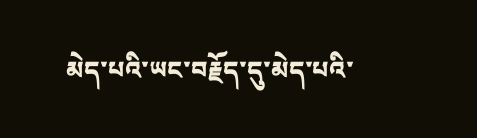མེད་པའི་ཡང་བརྗོད་དུ་མེད་པའི་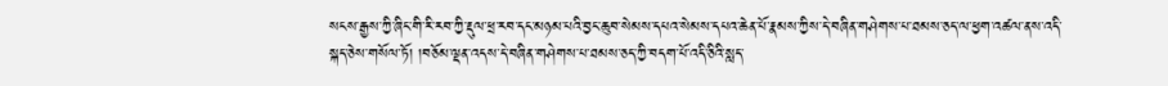སངས་རྒྱས་ཀྱི་ཞིང་གི་རི་རབ་ཀྱི་རྡུལ་ཕྲ་རབ་དང་མཉམ་པའི་བྱང་ཆུབ་སེམས་དཔའ་སེམས་དཔའ་ཆེན་པོ་རྣམས་ཀྱིས་དེ་བཞིན་གཤེགས་པ་ཐམས་ཅད་ལ་ཕྱག་འཚལ་ནས་འདི་སྐད་ཅེས་གསོལ་ཏོ། །བཅོམ་ལྡན་འདས་དེ་བཞིན་གཤེགས་པ་ཐམས་ཅད་ཀྱི་བདག་པོ་འདི་ཅིའི་སླད་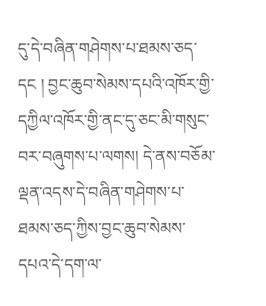དུ་དེ་བཞིན་གཤེགས་པ་ཐམས་ཅད་དང ། བྱང་ཆུབ་སེམས་དཔའི་འཁོར་གྱི་དཀྱིལ་འཁོར་གྱི་ནང་དུ་ཅང་མི་གསུང་བར་བཞུགས་པ་ལགས། དེ་ནས་བཅོམ་ལྡན་འདས་དེ་བཞིན་གཤེགས་པ་ཐམས་ཅད་ཀྱིས་བྱང་ཆུབ་སེམས་དཔའ་དེ་དག་ལ་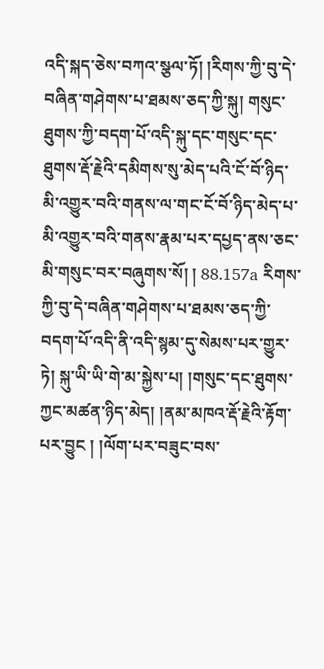འདི་སྐད་ཅེས་བཀའ་སྩལ་ཏོ། །རིགས་ཀྱི་བུ་དེ་བཞིན་གཤེགས་པ་ཐམས་ཅད་ཀྱི་སྐུ། གསུང་ཐུགས་ཀྱི་བདག་པོ་འདི་སྐུ་དང་གསུང་དང་ཐུགས་རྡོ་རྗེའི་དམིགས་སུ་མེད་པའི་ངོ་བོ་ཉིད་མི་འགྱུར་བའི་གནས་ལ་གང་ངོ་བོ་ཉིད་མེད་པ་མི་འགྱུར་བའི་གནས་རྣམ་པར་དཔྱད་ནས་ཅང་མི་གསུང་བར་བཞུགས་སོ། ། 88.157a རིགས་ཀྱི་བུ་དེ་བཞིན་གཤེགས་པ་ཐམས་ཅད་ཀྱི་བདག་པོ་འདི་ནི་འདི་སྙམ་དུ་སེམས་པར་གྱུར་ཏེ། སྐུ་ཡི་ཡི་གེ་མ་སྐྱེས་པ། །གསུང་དང་ཐུགས་ཀྱང་མཚན་ཉིད་མེད། །ནམ་མཁའ་རྡོ་རྗེའི་རྟོག་པར་བྱུང ། །ལོག་པར་བཟུང་བས་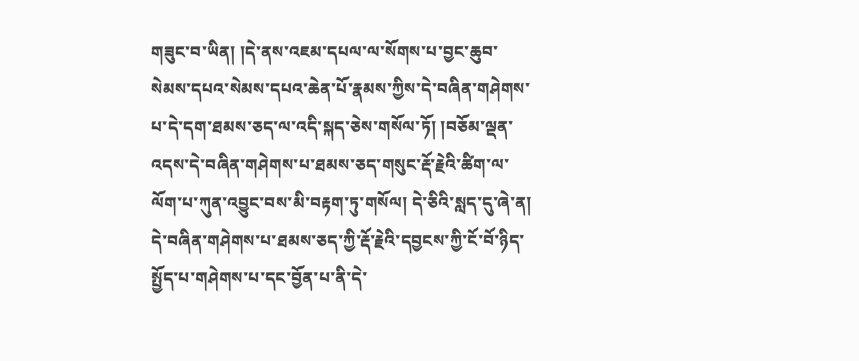གཟུང་བ་ཡིན། །དེ་ནས་འཇམ་དཔལ་ལ་སོགས་པ་བྱང་ཆུབ་སེམས་དཔའ་སེམས་དཔའ་ཆེན་པོ་རྣམས་ཀྱིས་དེ་བཞིན་གཤེགས་པ་དེ་དག་ཐམས་ཅད་ལ་འདི་སྐད་ཅེས་གསོལ་ཏོ། །བཅོམ་ལྡན་འདས་དེ་བཞིན་གཤེགས་པ་ཐམས་ཅད་གསུང་རྡོ་རྗེའི་ཚིག་ལ་ལོག་པ་ཀུན་འབྱུང་བས་མི་བརྟག་ཏུ་གསོལ། དེ་ཅིའི་སླད་དུ་ཞེ་ན། དེ་བཞིན་གཤེགས་པ་ཐམས་ཅད་ཀྱི་རྡོ་རྗེའི་དབྱངས་ཀྱི་ངོ་བོ་ཉིད་སྤྱོད་པ་གཤེགས་པ་དང་བྱོན་པ་ནི་དེ་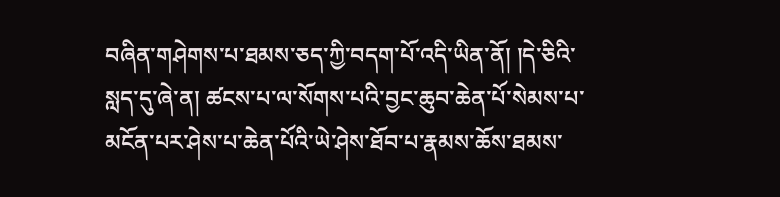བཞིན་གཤེགས་པ་ཐམས་ཅད་ཀྱི་བདག་པོ་འདི་ཡིན་ནོ། །དེ་ཅིའི་སླད་དུ་ཞེ་ན། ཚངས་པ་ལ་སོགས་པའི་བྱང་ཆུབ་ཆེན་པོ་སེམས་པ་མངོན་པར་ཤེས་པ་ཆེན་པོའི་ཡེ་ཤེས་ཐོབ་པ་རྣམས་ཆོས་ཐམས་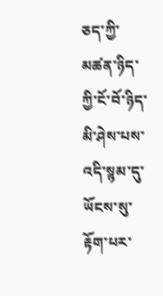ཅད་ཀྱི་མཚན་ཉིད་ཀྱི་ངོ་བོ་ཉིད་མི་ཤེས་པས་འདི་སྙམ་དུ་ཡོངས་སུ་རྟོག་པར་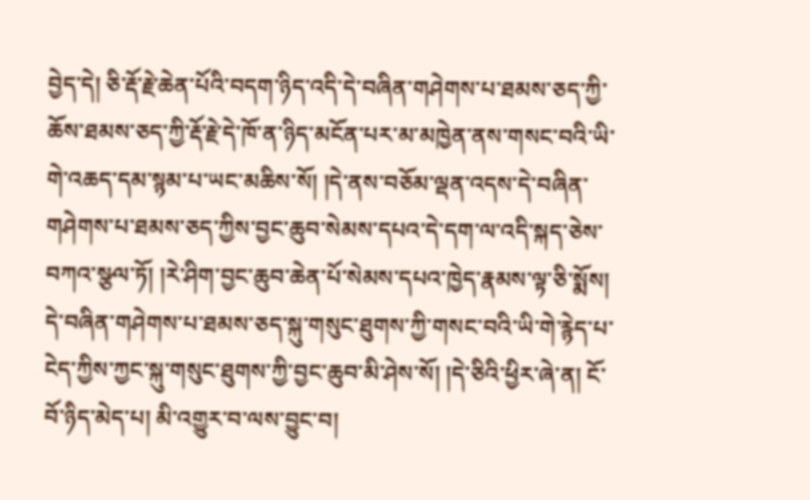བྱེད་དེ། ཅི་རྡོ་རྗེ་ཆེན་པོའི་བདག་ཉིད་འདི་དེ་བཞིན་གཤེགས་པ་ཐམས་ཅད་ཀྱི་ཆོས་ཐམས་ཅད་ཀྱི་རྡོ་རྗེ་དེ་ཁོ་ན་ཉིད་མངོན་པར་མ་མཁྱེན་ནས་གསང་བའི་ཡི་གེ་འཆད་དམ་སྙམ་པ་ཡང་མཆིས་སོ། །དེ་ནས་བཅོམ་ལྡན་འདས་དེ་བཞིན་གཤེགས་པ་ཐམས་ཅད་ཀྱིས་བྱང་ཆུབ་སེམས་དཔའ་དེ་དག་ལ་འདི་སྐད་ཅེས་བཀའ་སྩལ་ཏོ། །རེ་ཤིག་བྱང་ཆུབ་ཆེན་པོ་སེམས་དཔའ་ཁྱེད་རྣམས་ལྟ་ཅི་སྨོས། དེ་བཞིན་གཤེགས་པ་ཐམས་ཅད་སྐུ་གསུང་ཐུགས་ཀྱི་གསང་བའི་ཡི་གེ་རྙེད་པ་ངེད་ཀྱིས་ཀྱང་སྐུ་གསུང་ཐུགས་ཀྱི་བྱང་ཆུབ་མི་ཤེས་སོ། །དེ་ཅིའི་ཕྱིར་ཞེ་ན། ངོ་བོ་ཉིད་མེད་པ། མི་འགྱུར་བ་ལས་བྱུང་བ།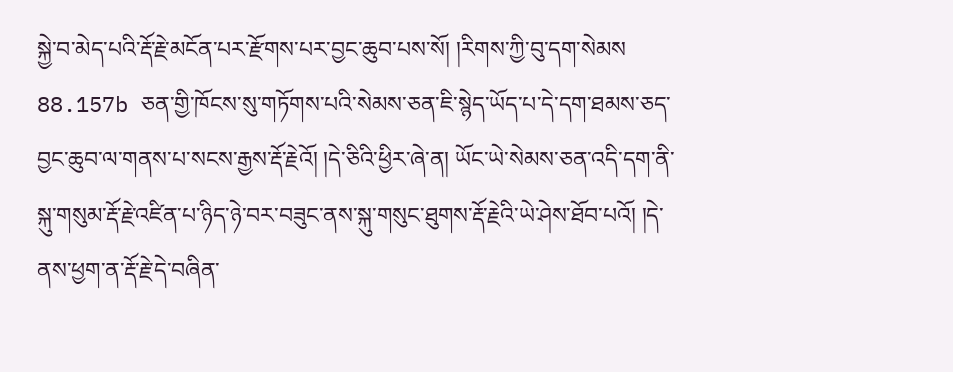སྐྱེ་བ་མེད་པའི་རྡོ་རྗེ་མངོན་པར་རྫོགས་པར་བྱང་ཆུབ་པས་སོ། །རིགས་ཀྱི་བུ་དག་སེམས 88.157b ཅན་གྱི་ཁོངས་སུ་གཏོགས་པའི་སེམས་ཅན་ཇི་སྙེད་ཡོད་པ་དེ་དག་ཐམས་ཅད་བྱང་ཆུབ་ལ་གནས་པ་སངས་རྒྱས་རྡོ་རྗེའོ། །དེ་ཅིའི་ཕྱིར་ཞེ་ན། ཡོང་ཡེ་སེམས་ཅན་འདི་དག་ནི་སྐུ་གསུམ་རྡོ་རྗེ་འཛིན་པ་ཉིད་ཉེ་བར་བཟུང་ནས་སྐུ་གསུང་ཐུགས་རྡོ་རྗེའི་ཡེ་ཤེས་ཐོབ་པའོ། །དེ་ནས་ཕྱག་ན་རྡོ་རྗེ་དེ་བཞིན་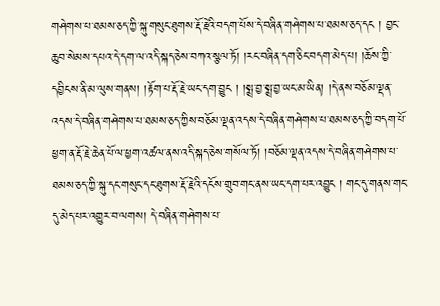གཤེགས་པ་ཐམས་ཅད་ཀྱི་སྐུ་གསུང་ཐུགས་རྡོ་རྗེའི་བདག་པོས་དེ་བཞིན་གཤེགས་པ་ཐམས་ཅད་དང ། བྱང་ཆུབ་སེམས་དཔའ་དེ་དག་ལ་འདི་སྐད་ཅེས་བཀའ་སྩལ་ཏོ། །རང་བཞིན་དག་ཅིང་བདག་མེད་པ། །ཆོས་ཀྱི་དབྱིངས་ནི་མ་ལུས་གནས། །རྟོག་པ་རྡོ་རྗེ་ཡང་དག་བྱུང ། །སྨྲ་བྱ་སྨྲ་བྱ་ཡང་མ་ཡིན། །དེ་ནས་བཅོམ་ལྡན་འདས་དེ་བཞིན་གཤེགས་པ་ཐམས་ཅད་ཀྱིས་བཅོམ་ལྡན་འདས་དེ་བཞིན་གཤེགས་པ་ཐམས་ཅད་ཀྱི་བདག་པོ་ཕྱག་ན་རྡོ་རྗེ་ཆེན་པོ་ལ་ཕྱག་འཚལ་ནས་འདི་སྐད་ཅེས་གསོལ་ཏོ། །བཅོམ་ལྡན་འདས་དེ་བཞིན་གཤེགས་པ་ཐམས་ཅད་ཀྱི་སྐུ་དང་གསུང་དང་ཐུགས་རྡོ་རྗེའི་དངོས་གྲུབ་གང་ནས་ཡང་དག་པར་འབྱུང ། གང་དུ་གནས་གང་དུ་མེད་པར་འགྱུར་བ་ལགས། དེ་བཞིན་གཤེགས་པ་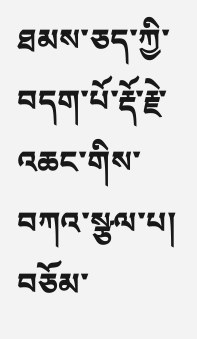ཐམས་ཅད་ཀྱི་བདག་པོ་རྡོ་རྗེ་འཆང་གིས་བཀའ་སྩལ་པ། བཅོམ་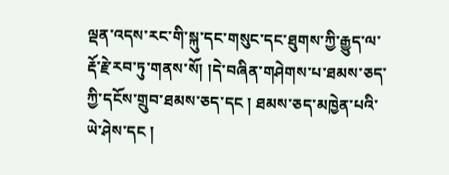ལྡན་འདས་རང་གི་སྐུ་དང་གསུང་དང་ཐུགས་ཀྱི་རྒྱུད་ལ་རྡོ་རྗེ་རབ་ཏུ་གནས་སོ། །དེ་བཞིན་གཤེགས་པ་ཐམས་ཅད་ཀྱི་དངོས་གྲུབ་ཐམས་ཅད་དང ། ཐམས་ཅད་མཁྱེན་པའི་ཡེ་ཤེས་དང །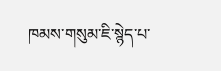ཁམས་གསུམ་ཇི་སྙེད་པ་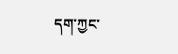དག་ཀྱང་